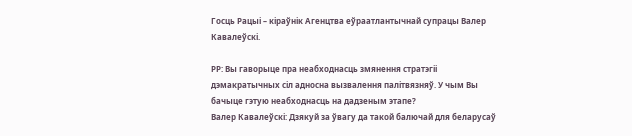Госць Рацыі – кіраўнік Агенцтва еўраатлантычнай супрацы Валер Кавалеўскі.

РР: Вы гаворыце пра неабходнасць змянення стратэгіі дэмакратычных сіл адносна вызвалення палітвязняў. У чым Вы бачыце гэтую неабходнасць на дадзеным этапе?
Валер Кавалеўскі: Дзякуй за ўвагу да такой балючай для беларусаў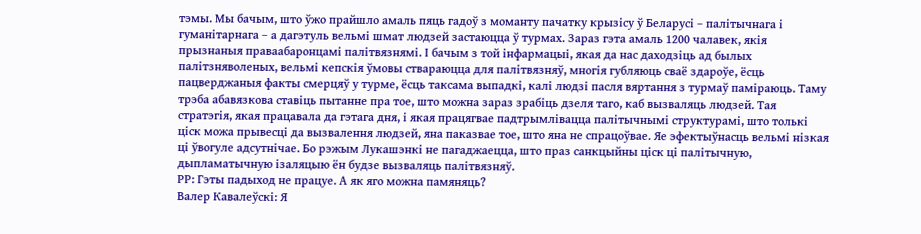тэмы. Мы бачым, што ўжо прайшло амаль пяць гадоў з моманту пачатку крызісу ў Беларусі – палітычнага і гуманітарнага – а дагэтуль вельмі шмат людзей застаюцца ў турмах. Зараз гэта амаль 1200 чалавек, якія прызнаныя праваабаронцамі палітвязнямі. І бачым з той інфармацыі, якая да нас даходзіць ад былых палітзняволеных, вельмі кепскія ўмовы ствараюцца для палітвязняў, многія губляюць сваё здароўе, ёсць пацверджаныя факты смерцяў у турме, ёсць таксама выпадкі, калі людзі пасля вяртання з турмаў паміраюць. Таму трэба абавязкова ставіць пытанне пра тое, што можна зараз зрабіць дзеля таго, каб вызваляць людзей. Тая стратэгія, якая працавала да гэтага дня, і якая працягвае падтрымлівацца палітычнымі структурамі, што толькі ціск можа прывесці да вызвалення людзей, яна паказвае тое, што яна не спрацоўвае. Яе эфектыўнасць вельмі нізкая ці ўвогуле адсутнічае. Бо рэжым Лукашэнкі не пагаджаецца, што праз санкцыйны ціск ці палітычную, дыпламатычную ізаляцыю ён будзе вызваляць палітвязняў.
РР: Гэты падыход не працуе. А як яго можна памяняць?
Валер Кавалеўскі: Я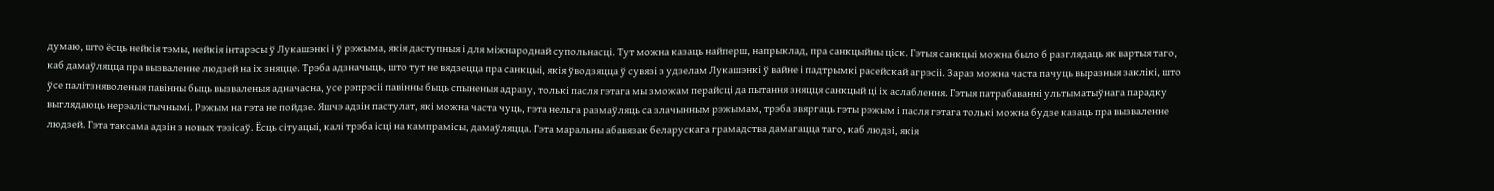думаю, што ёсць нейкія тэмы, нейкія інтарэсы ў Лукашэнкі і ў рэжыма, якія даступныя і для міжнароднай супольнасці. Тут можна казаць найперш, напрыклад, пра санкцыйны ціск. Гэтыя санкцыі можна было б разглядаць як вартыя таго, каб дамаўляцца пра вызваленне людзей на іх зняцце. Трэба адзначыць, што тут не вядзецца пра санкцыі, якія ўводзяцца ў сувязі з удзелам Лукашэнкі ў вайне і падтрымкі расейскай агрэсіі. Зараз можна часта пачуць выразныя заклікі, што ўсе палітзняволеныя павінны быць вызваленыя адначасна, усе рэпрэсіі павінны быць спыненыя адразу, толькі пасля гэтага мы зможам перайсці да пытання зняцця санкцый ці іх аслаблення. Гэтыя патрабаванні ультыматыўнага парадку выглядаюць нерэалістычнымі. Рэжым на гэта не пойдзе. Яшчэ адзін пастулат, які можна часта чуць, гэта нельга размаўляць са злачынным рэжымам, трэба звяргаць гэты рэжым і пасля гэтага толькі можна будзе казаць пра вызваленне людзей. Гэта таксама адзін з новых тэзісаў. Ёсць сітуацыі, калі трэба ісці на кампрамісы, дамаўляцца. Гэта маральны абавязак беларускага грамадства дамагацца таго, каб людзі, якія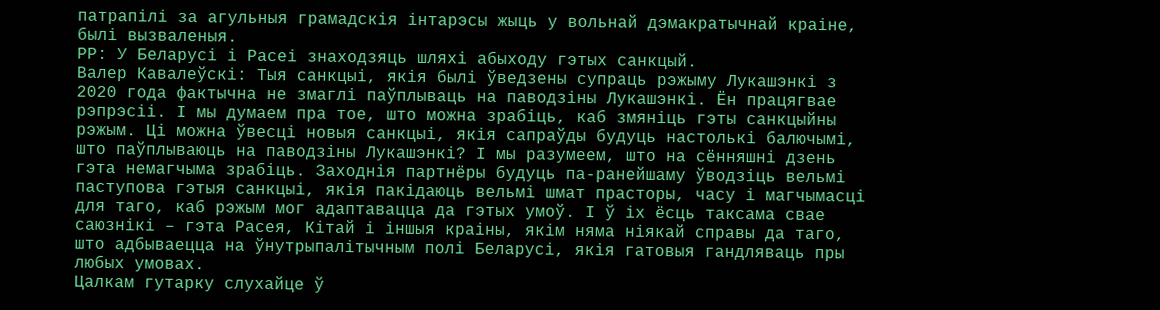патрапілі за агульныя грамадскія інтарэсы жыць у вольнай дэмакратычнай краіне, былі вызваленыя.
РР: У Беларусі і Расеі знаходзяць шляхі абыходу гэтых санкцый.
Валер Кавалеўскі: Тыя санкцыі, якія былі ўведзены супраць рэжыму Лукашэнкі з 2020 года фактычна не змаглі паўплываць на паводзіны Лукашэнкі. Ён працягвае рэпрэсіі. І мы думаем пра тое, што можна зрабіць, каб змяніць гэты санкцыйны рэжым. Ці можна ўвесці новыя санкцыі, якія сапраўды будуць настолькі балючымі, што паўплываюць на паводзіны Лукашэнкі? І мы разумеем, што на сённяшні дзень гэта немагчыма зрабіць. Заходнія партнёры будуць па-ранейшаму ўводзіць вельмі паступова гэтыя санкцыі, якія пакідаюць вельмі шмат прасторы, часу і магчымасці для таго, каб рэжым мог адаптавацца да гэтых умоў. І ў іх ёсць таксама свае саюзнікі – гэта Расея, Кітай і іншыя краіны, якім няма ніякай справы да таго, што адбываецца на ўнутрыпалітычным полі Беларусі, якія гатовыя гандляваць пры любых умовах.
Цалкам гутарку слухайце ў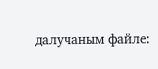далучаным файле: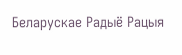Беларускае Радыё Рацыя